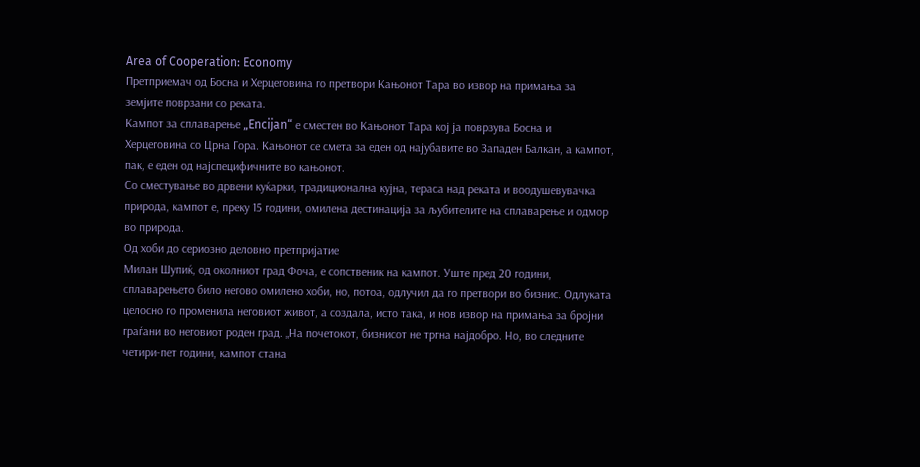Area of Cooperation: Economy
Претприемач од Босна и Херцеговина го претвори Кањонот Тара во извор на примања за земјите поврзани со реката.
Кампот за сплаварење „Encijan“ е сместен во Кањонот Тара кој ја поврзува Босна и Херцеговина со Црна Гора. Кањонот се смета за еден од најубавите во Западен Балкан, а кампот, пак, е еден од најспецифичните во кањонот.
Со сместување во дрвени куќарки, традиционална кујна, тераса над реката и воодушевувачка природа, кампот е, преку 15 години, омилена дестинација за љубителите на сплаварење и одмор во природа.
Од хоби до сериозно деловно претпријатие
Милан Шупиќ, од околниот град Фоча, е сопственик на кампот. Уште пред 20 години, сплаварењето било негово омилено хоби, но, потоа, одлучил да го претвори во бизнис. Одлуката целосно го променила неговиот живот, а создала, исто така, и нов извор на примања за бројни граѓани во неговиот роден град. „На почетокот, бизнисот не тргна најдобро. Но, во следните четири-пет години, кампот стана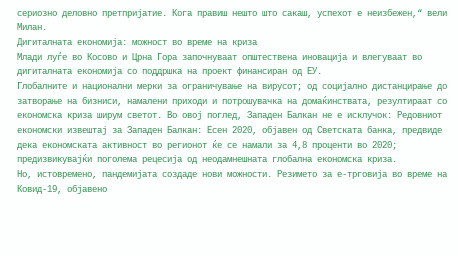сериозно деловно претпријатие. Кога правиш нешто што сакаш, успехот е неизбежен,“ вели Милан.
Дигиталната економија: можност во време на криза
Млади луѓе во Косово и Црна Гора започнуваат општествена иновација и влегуваат во дигиталната економија со поддршка на проект финансиран од ЕУ.
Глобалните и национални мерки за ограничување на вирусот; од социјално дистанцирање до затворање на бизниси, намалени приходи и потрошувачка на домаќинствата, резултираат со економска криза ширум светот. Во овој поглед, Западен Балкан не е исклучок: Редовниот економски извештај за Западен Балкан: Есен 2020, објавен од Светската банка, предвиде дека економската активност во регионот ќе се намали за 4,8 проценти во 2020; предизвикувајќи поголема рецесија од неодамнешната глобална економска криза.
Но, истовремено, пандемијата создаде нови можности. Резимето за е-трговија во време на Ковид-19, објавено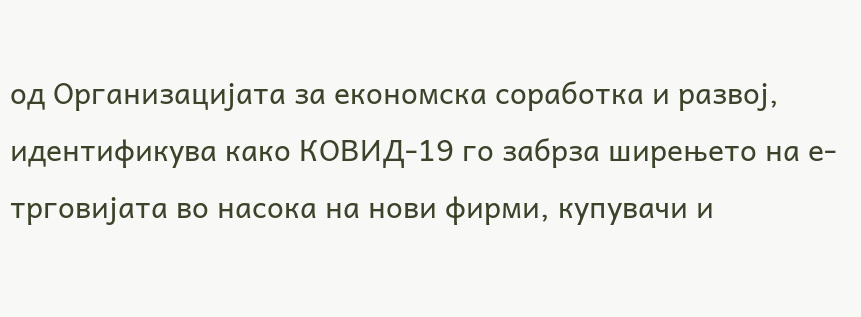од Организацијата за економска соработка и развој, идентификува како КОВИД-19 го забрза ширењето на е-трговијата во насока на нови фирми, купувачи и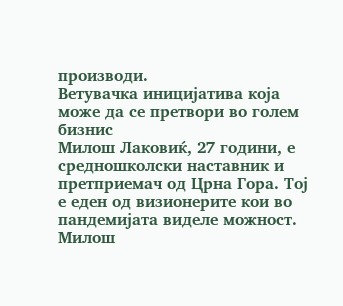производи.
Ветувачка иницијатива која може да се претвори во голем бизнис
Милош Лаковиќ, 27 години, е средношколски наставник и претприемач од Црна Гора. Тој е еден од визионерите кои во пандемијата виделе можност. Милош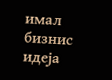имал бизнис идеја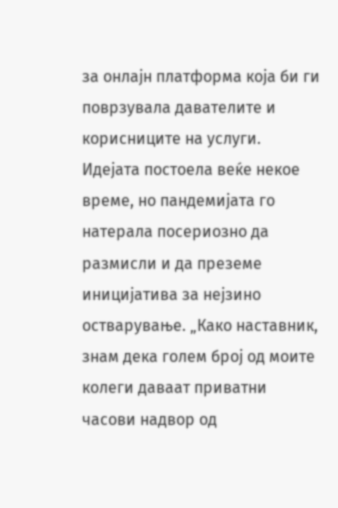за онлајн платформа која би ги поврзувала давателите и корисниците на услуги. Идејата постоела веќе некое време, но пандемијата го натерала посериозно да размисли и да преземе иницијатива за нејзино остварување. „Како наставник, знам дека голем број од моите колеги даваат приватни часови надвор од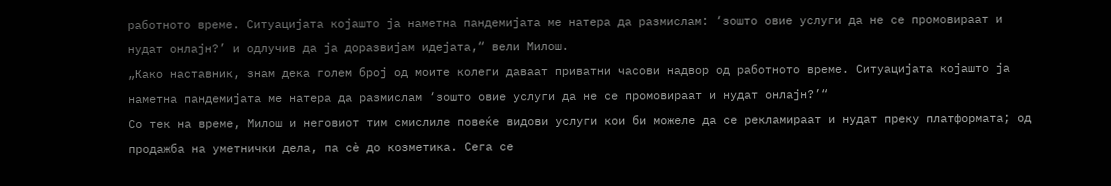работното време. Ситуацијата којашто ја наметна пандемијата ме натера да размислам: ‘зошто овие услуги да не се промовираат и нудат онлајн?’ и одлучив да ја доразвијам идејата,“ вели Милош.
„Како наставник, знам дека голем број од моите колеги даваат приватни часови надвор од работното време. Ситуацијата којашто ја наметна пандемијата ме натера да размислам ‘зошто овие услуги да не се промовираат и нудат онлајн?’“
Со тек на време, Милош и неговиот тим смислиле повеќе видови услуги кои би можеле да се рекламираат и нудат преку платформата; од продажба на уметнички дела, па сè до козметика. Сега се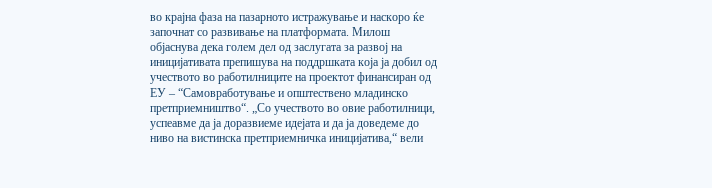во крајна фаза на пазарното истражување и наскоро ќе започнат со развивање на платформата. Милош објаснува дека голем дел од заслугата за развој на иницијативата препишува на поддршката која ја добил од учеството во работилниците на проектот финансиран од ЕУ – “Самовработување и општествено младинско претприемништво“. „Со учеството во овие работилници, успеавме да ја доразвиеме идејата и да ја доведеме до ниво на вистинска претприемничка иницијатива,“ вели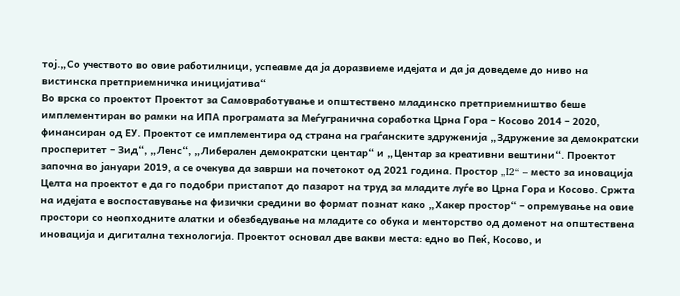тој.„Со учеството во овие работилници, успеавме да ја доразвиеме идејата и да ја доведеме до ниво на вистинска претприемничка иницијатива“
Во врска со проектот Проектот за Самовработување и општествено младинско претприемништво беше имплементиран во рамки на ИПА програмата за Меѓугранична соработка Црна Гора – Косово 2014 – 2020, финансиран од ЕУ. Проектот се имплементира од страна на граѓанските здруженија „Здружение за демократски просперитет – Зид“, „Ленс“, „Либерален демократски центар“ и „Центар за креативни вештини“. Проектот започна во јануари 2019, а се очекува да заврши на почетокот од 2021 година. Простор „I2“ – место за иновација Целта на проектот е да го подобри пристапот до пазарот на труд за младите луѓе во Црна Гора и Косово. Сржта на идејата е воспоставување на физички средини во формат познат како „Хакер простор“ – опремување на овие простори со неопходните алатки и обезбедување на младите со обука и менторство од доменот на општествена иновација и дигитална технологија. Проектот основал две вакви места: едно во Пеќ, Косово, и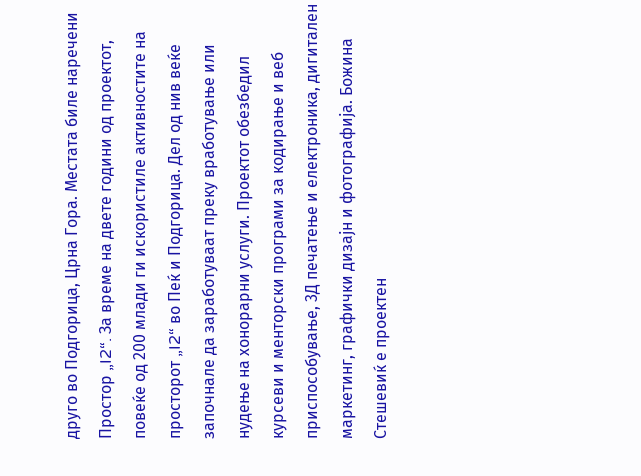друго во Подгорица, Црна Гора. Местата биле наречени Простор „I2“. За време на двете години од проектот, повеќе од 200 млади ги искористиле активностите на просторот „I2“ во Пеќ и Подгорица. Дел од нив веќе започнале да заработуваат преку вработување или нудење на хонорарни услуги. Проектот обезбедил курсеви и менторски програми за кодирање и веб приспособување, 3Д печатење и електроника, дигитален маркетинг, графички дизајн и фотографија. Божина Стешевиќ е проектен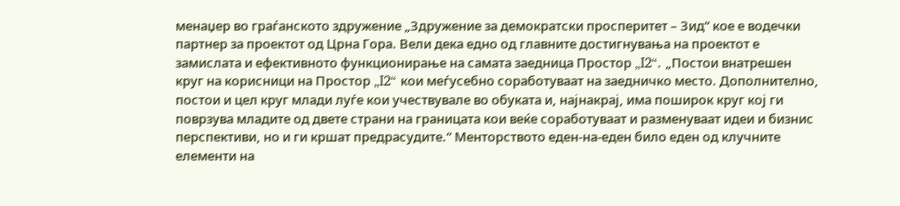менаџер во граѓанското здружение „Здружение за демократски просперитет – Зид“ кое е водечки партнер за проектот од Црна Гора. Вели дека едно од главните достигнувања на проектот е замислата и ефективното функционирање на самата заедница Простор „I2“. „Постои внатрешен круг на корисници на Простор „I2“ кои меѓусебно соработуваат на заедничко место. Дополнително, постои и цел круг млади луѓе кои учествувале во обуката и, најнакрај, има поширок круг кој ги поврзува младите од двете страни на границата кои веќе соработуваат и разменуваат идеи и бизнис перспективи, но и ги кршат предрасудите.“ Менторството еден-на-еден било еден од клучните елементи на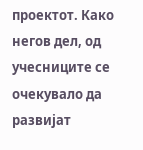проектот. Како негов дел, од учесниците се очекувало да развијат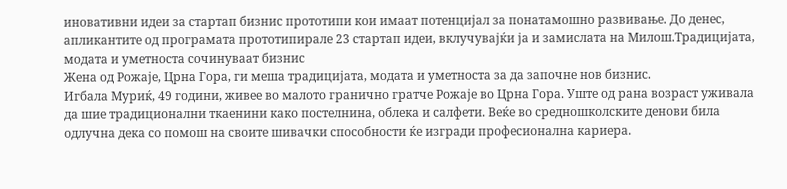иновативни идеи за стартап бизнис прототипи кои имаат потенцијал за понатамошно развивање. До денес, апликантите од програмата прототипирале 23 стартап идеи, вклучувајќи ја и замислата на Милош.Традицијата, модата и уметноста сочинуваат бизнис
Жена од Рожаје, Црна Гора, ги меша традицијата, модата и уметноста за да започне нов бизнис.
Игбала Муриќ, 49 години, живее во малото гранично гратче Рожаје во Црна Гора. Уште од рана возраст уживала да шие традиционални ткаенини како постелнина, облека и салфети. Веќе во средношколските денови била одлучна дека со помош на своите шивачки способности ќе изгради професионална кариера.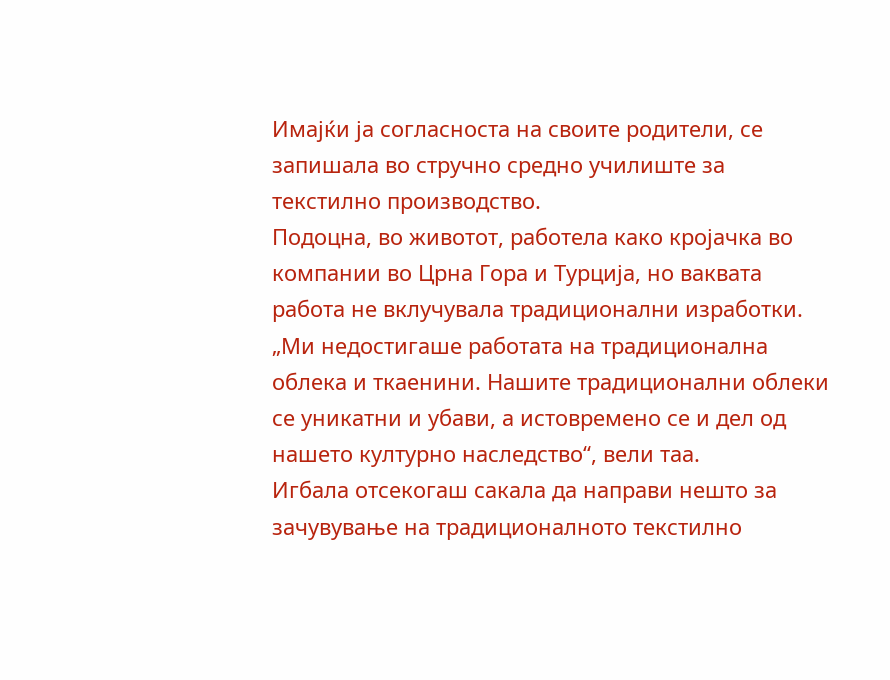Имајќи ја согласноста на своите родители, се запишала во стручно средно училиште за текстилно производство.
Подоцна, во животот, работела како кројачка во компании во Црна Гора и Турција, но ваквата работа не вклучувала традиционални изработки. „Ми недостигаше работата на традиционална облека и ткаенини. Нашите традиционални облеки се уникатни и убави, а истовремено се и дел од нашето културно наследство“, вели таа.
Игбала отсекогаш сакала да направи нешто за зачувување на традиционалното текстилно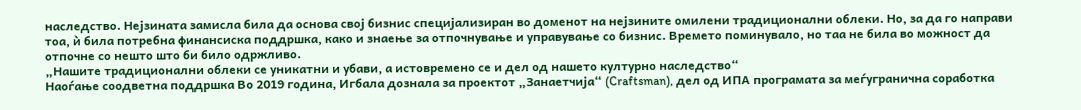наследство. Нејзината замисла била да основа свој бизнис специјализиран во доменот на нејзините омилени традиционални облеки. Но, за да го направи тоа, ѝ била потребна финансиска поддршка, како и знаење за отпочнување и управување со бизнис. Времето поминувало, но таа не била во можност да отпочне со нешто што би било одржливо.
„Нашите традиционални облеки се уникатни и убави, а истовремено се и дел од нашето културно наследство“
Наоѓање соодветна поддршка Во 2019 година, Игбала дознала за проектот „Занаетчија“ (Craftsman), дел од ИПА програмата за меѓугранична соработка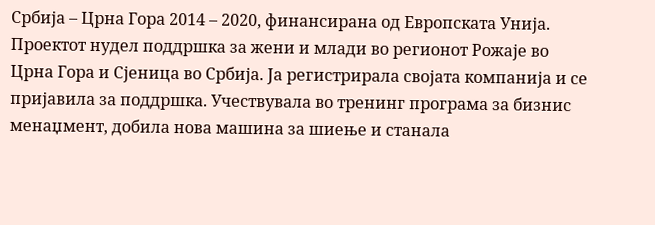Србија – Црна Гора 2014 – 2020, финансирана од Европската Унија. Проектот нудел поддршка за жени и млади во регионот Рожаје во Црна Гора и Сјеница во Србија. Ја регистрирала својата компанија и се пријавила за поддршка. Учествувала во тренинг програма за бизнис менаџмент, добила нова машина за шиење и станала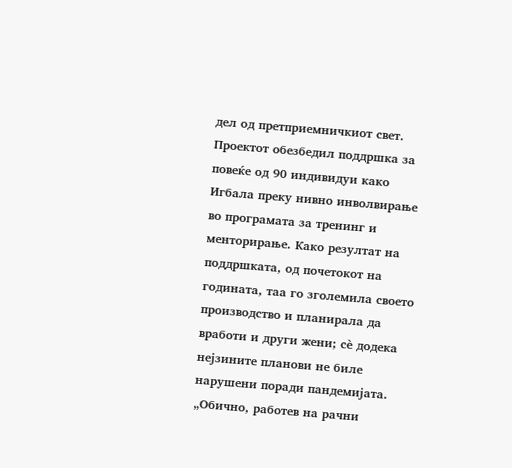дел од претприемничкиот свет. Проектот обезбедил поддршка за повеќе од 90 индивидуи како Игбала преку нивно инволвирање во програмата за тренинг и менторирање. Како резултат на поддршката, од почетокот на годината, таа го зголемила своето производство и планирала да вработи и други жени; сè додека нејзините планови не биле нарушени поради пандемијата. „Обично, работев на рачни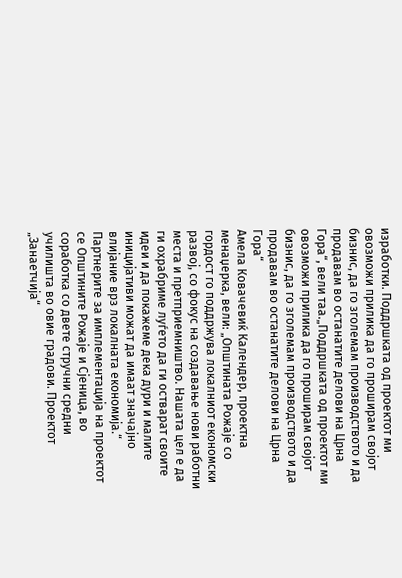изработки. Поддршката од проектот ми овозможи прилика да го проширам својот бизнис, да го зголемам производството и да продавам во останатите делови на Црна Гора“, вели таа.„Поддршката од проектот ми овозможи прилика да го проширам својот бизнис, да го зголемам производството и да продавам во останатите делови на Црна Гора“
Амела Ковачевиќ Календер, проектна менаџерка, вели: „Општината Рожаје со гордост го поддржува локалниот економски развој, со фокус на создавање нови работни места и претприемништво. Нашата цел е да ги охрабриме луѓето да ги остварат своите идеи и да покажеме дека дури и малите иницијативи можат да имаат значајно влијание врз локалната економија.“ Партнерите за имплементација на проектот се Општините Рожаје и Сјеница, во соработка со двете стручни средни училишта во овие градови. Проектот „Занаетчија“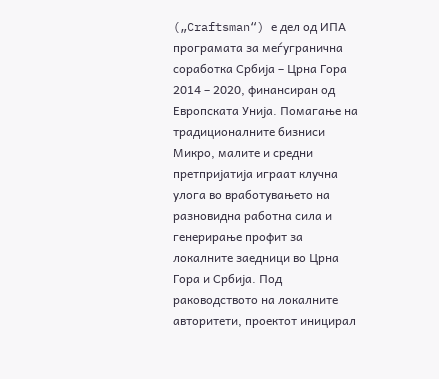(„Craftsman“) е дел од ИПА програмата за меѓугранична соработка Србија – Црна Гора 2014 – 2020, финансиран од Европската Унија. Помагање на традиционалните бизниси Микро, малите и средни претпријатија играат клучна улога во вработувањето на разновидна работна сила и генерирање профит за локалните заедници во Црна Гора и Србија. Под раководството на локалните авторитети, проектот иницирал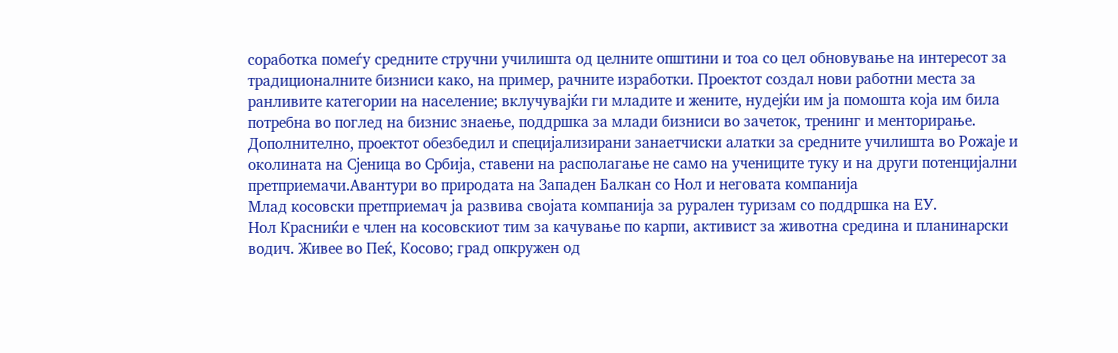соработка помеѓу средните стручни училишта од целните општини и тоа со цел обновување на интересот за традиционалните бизниси како, на пример, рачните изработки. Проектот создал нови работни места за ранливите категории на население; вклучувајќи ги младите и жените, нудејќи им ја помошта која им била потребна во поглед на бизнис знаење, поддршка за млади бизниси во зачеток, тренинг и менторирање. Дополнително, проектот обезбедил и специјализирани занаетчиски алатки за средните училишта во Рожаје и околината на Сјеница во Србија, ставени на располагање не само на учениците туку и на други потенцијални претприемачи.Авантури во природата на Западен Балкан со Нол и неговата компанија
Млад косовски претприемач ја развива својата компанија за рурален туризам со поддршка на ЕУ.
Нол Красниќи е член на косовскиот тим за качување по карпи, активист за животна средина и планинарски водич. Живее во Пеќ, Косово; град опкружен од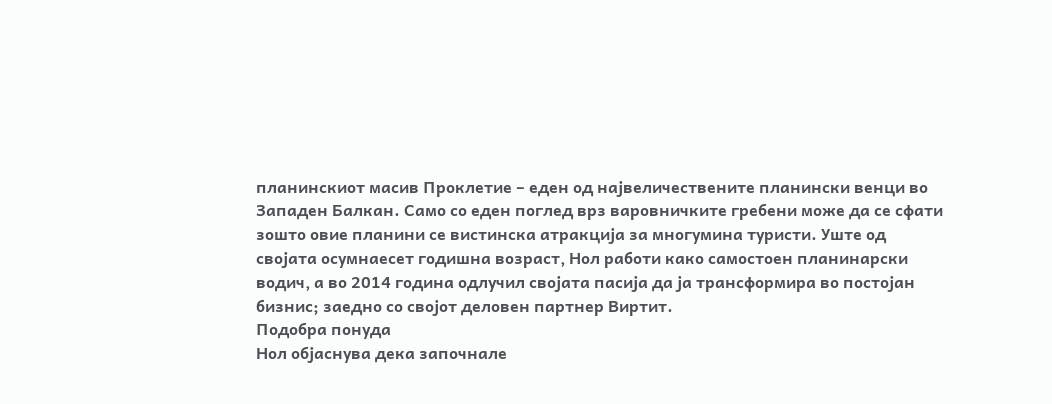планинскиот масив Проклетие – еден од највеличествените планински венци во Западен Балкан. Само со еден поглед врз варовничките гребени може да се сфати зошто овие планини се вистинска атракција за многумина туристи. Уште од својата осумнаесет годишна возраст, Нол работи како самостоен планинарски водич, а во 2014 година одлучил својата пасија да ја трансформира во постојан бизнис; заедно со својот деловен партнер Виртит.
Подобра понуда
Нол објаснува дека започнале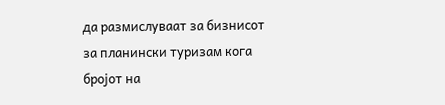да размислуваат за бизнисот за планински туризам кога бројот на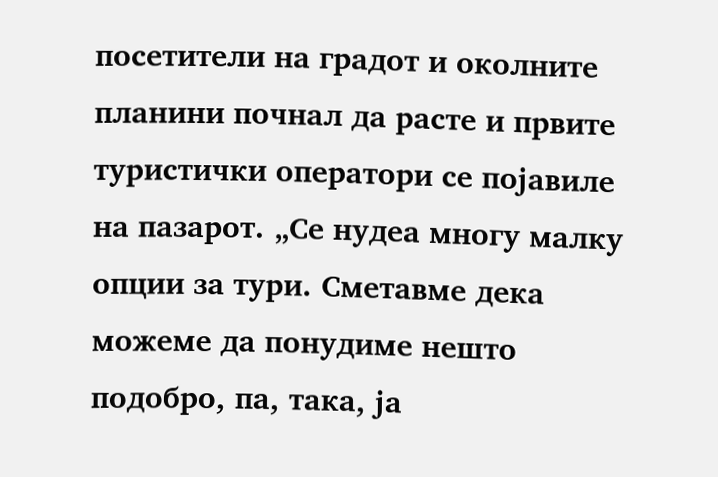посетители на градот и околните планини почнал да расте и првите туристички оператори се појавиле на пазарот. „Се нудеа многу малку опции за тури. Сметавме дека можеме да понудиме нешто подобро, па, така, ја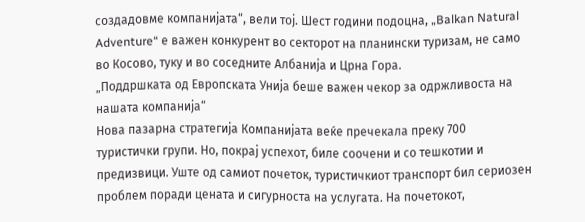создадовме компанијата“, вели тој. Шест години подоцна, „Balkan Natural Adventure“ е важен конкурент во секторот на планински туризам, не само во Косово, туку и во соседните Албанија и Црна Гора.
„Поддршката од Европската Унија беше важен чекор за одржливоста на нашата компанија“
Нова пазарна стратегија Компанијата веќе пречекала преку 700 туристички групи. Но, покрај успехот, биле соочени и со тешкотии и предизвици. Уште од самиот почеток, туристичкиот транспорт бил сериозен проблем поради цената и сигурноста на услугата. На почетокот,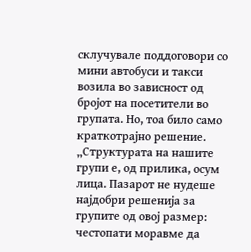склучувале поддоговори со мини автобуси и такси возила во зависност од бројот на посетители во групата. Но, тоа било само краткотрајно решение. „Структурата на нашите групи е, од прилика, осум лица. Пазарот не нудеше најдобри решенија за групите од овој размер: честопати моравме да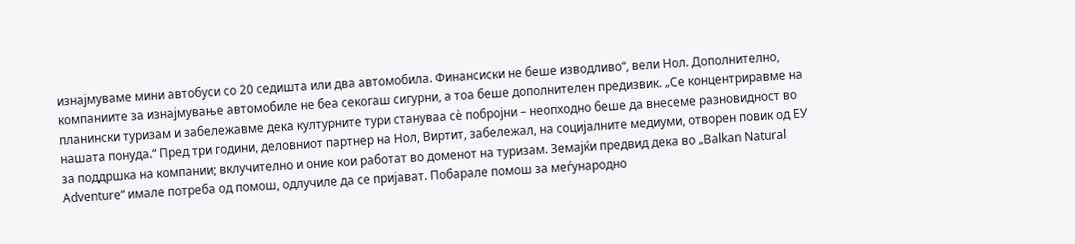изнајмуваме мини автобуси со 20 седишта или два автомобила. Финансиски не беше изводливо“, вели Нол. Дополнително, компаниите за изнајмување автомобиле не беа секогаш сигурни, а тоа беше дополнителен предизвик. „Се концентриравме на планински туризам и забележавме дека културните тури стануваа сè побројни – неопходно беше да внесеме разновидност во нашата понуда.“ Пред три години, деловниот партнер на Нол, Виртит, забележал, на социјалните медиуми, отворен повик од ЕУ за поддршка на компании; вклучително и оние кои работат во доменот на туризам. Земајќи предвид дека во „Balkan Natural Adventure“ имале потреба од помош, одлучиле да се пријават. Побарале помош за меѓународно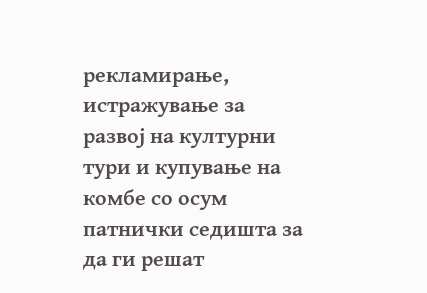рекламирање, истражување за развој на културни тури и купување на комбе со осум патнички седишта за да ги решат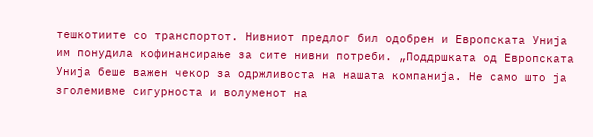тешкотиите со транспортот. Нивниот предлог бил одобрен и Европската Унија им понудила кофинансирање за сите нивни потреби. „Поддршката од Европската Унија беше важен чекор за одржливоста на нашата компанија. Не само што ја зголемивме сигурноста и волуменот на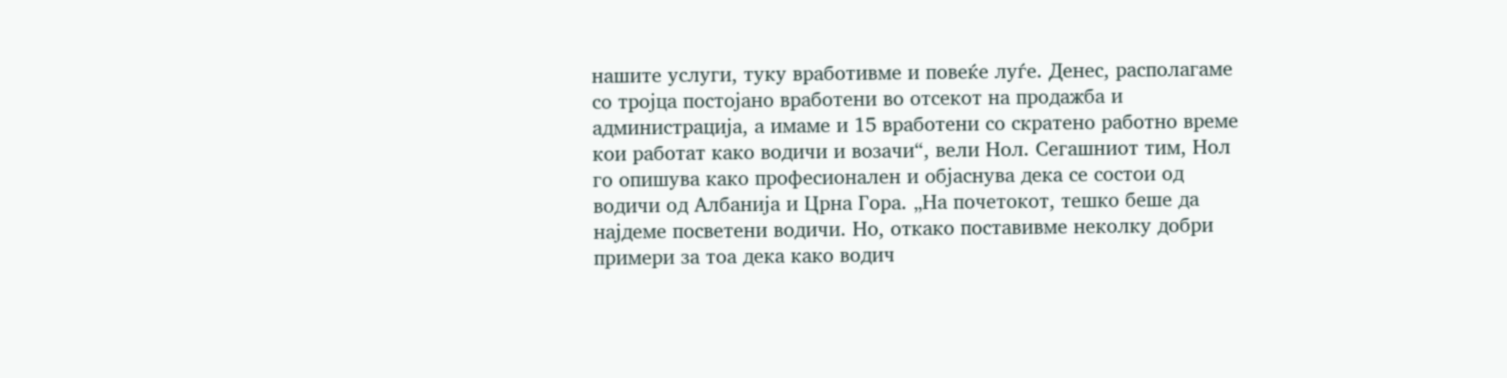нашите услуги, туку вработивме и повеќе луѓе. Денес, располагаме со тројца постојано вработени во отсекот на продажба и администрација, а имаме и 15 вработени со скратено работно време кои работат како водичи и возачи“, вели Нол. Сегашниот тим, Нол го опишува како професионален и објаснува дека се состои од водичи од Албанија и Црна Гора. „На почетокот, тешко беше да најдеме посветени водичи. Но, откако поставивме неколку добри примери за тоа дека како водич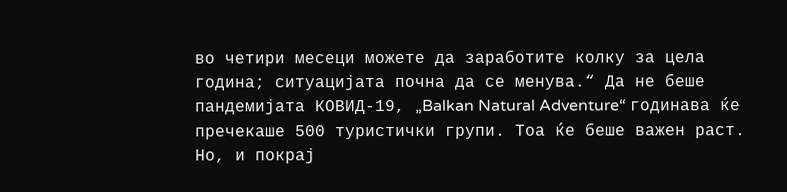во четири месеци можете да заработите колку за цела година; ситуацијата почна да се менува.“ Да не беше пандемијата КОВИД-19, „Balkan Natural Adventure“ годинава ќе пречекаше 500 туристички групи. Тоа ќе беше важен раст. Но, и покрај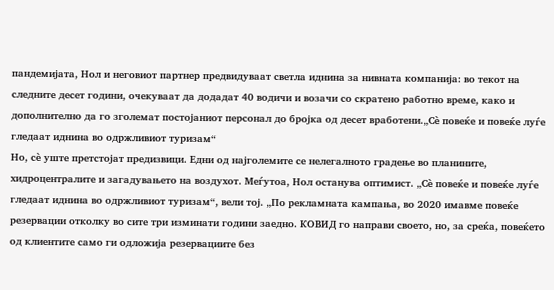пандемијата, Нол и неговиот партнер предвидуваат светла иднина за нивната компанија: во текот на следните десет години, очекуваат да додадат 40 водичи и возачи со скратено работно време, како и дополнително да го зголемат постојаниот персонал до бројка од десет вработени.„Сè повеќе и повеќе луѓе гледаат иднина во одржливиот туризам“
Но, сè уште претстојат предизвици. Едни од најголемите се нелегалното градење во планините, хидроцентралите и загадувањето на воздухот. Меѓутоа, Нол останува оптимист. „Сè повеќе и повеќе луѓе гледаат иднина во одржливиот туризам“, вели тој. „По рекламната кампања, во 2020 имавме повеќе резервации отколку во сите три изминати години заедно. КОВИД го направи своето, но, за среќа, повеќето од клиентите само ги одложија резервациите без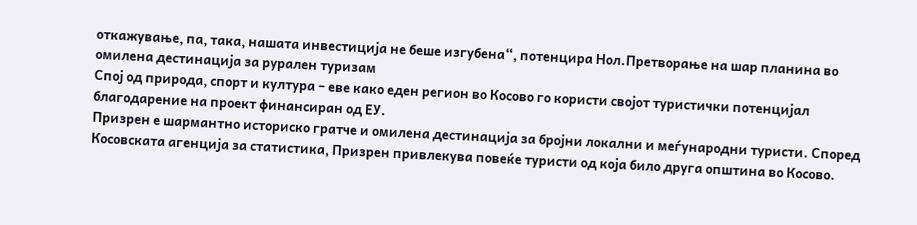откажување, па, така, нашата инвестиција не беше изгубена“, потенцира Нол.Претворање на шар планина во омилена дестинација за рурален туризам
Спој од природа, спорт и култура – еве како еден регион во Косово го користи својот туристички потенцијал благодарение на проект финансиран од ЕУ.
Призрен е шармантно историско гратче и омилена дестинација за бројни локални и меѓународни туристи. Според Косовската агенција за статистика, Призрен привлекува повеќе туристи од која било друга општина во Косово.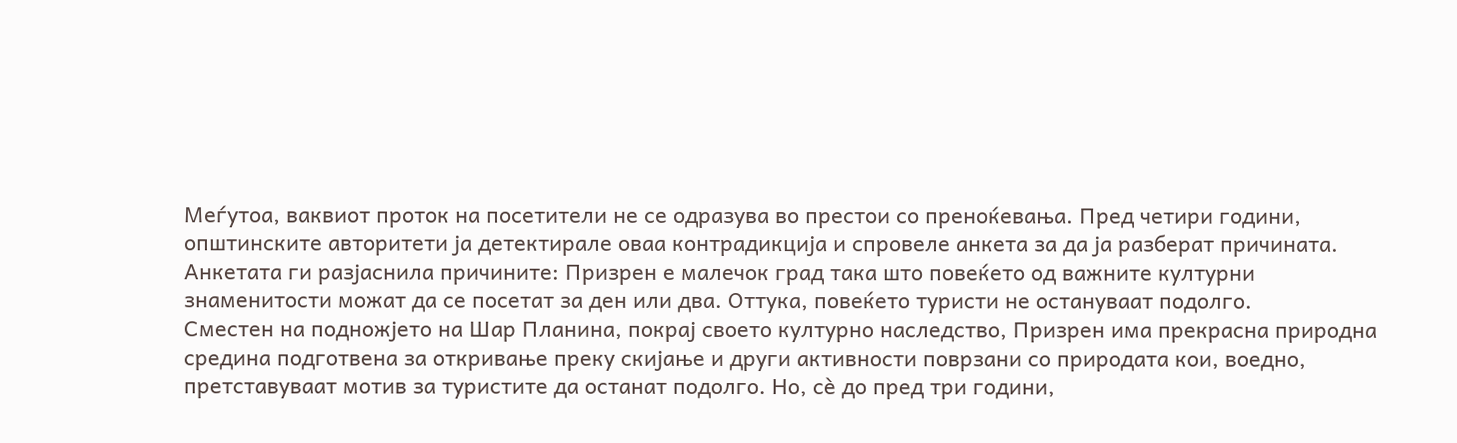Меѓутоа, ваквиот проток на посетители не се одразува во престои со преноќевања. Пред четири години, општинските авторитети ја детектирале оваа контрадикција и спровеле анкета за да ја разберат причината. Анкетата ги разјаснила причините: Призрен е малечок град така што повеќето од важните културни знаменитости можат да се посетат за ден или два. Оттука, повеќето туристи не остануваат подолго.
Сместен на подножјето на Шар Планина, покрај своето културно наследство, Призрен има прекрасна природна средина подготвена за откривање преку скијање и други активности поврзани со природата кои, воедно, претставуваат мотив за туристите да останат подолго. Но, сè до пред три години,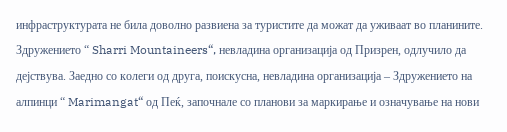инфраструктурата не била доволно развиена за туристите да можат да уживаат во планините. Здружението “ Sharri Mountaineers“, невладина организација од Призрен, одлучило да дејствува. Заедно со колеги од друга, поискусна, невладина организација – Здружението на алпинци “ Marimangat“ од Пеќ, започнале со планови за маркирање и означување на нови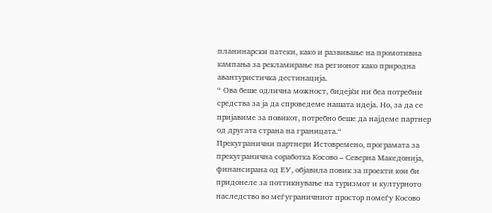планинарски патеки, како и развивање на промотивна кампања за рекламирање на регионот како природна авантуристичка дестинација.
“ Ова беше одлична можност, бидејќи ни беа потребни средства за ја да спроведеме нашата идеја. Но, за да се пријавиме за повикот, потребно беше да најдеме партнер од другата страна на границата.“
Прекугранични партнери Истовремено, програмата за прекугранична соработка Косово – Северна Македонија, финансирана од ЕУ, објавила повик за проекти кои би придонеле за поттикнување на туризмот и културното наследство во меѓуграничниот простор помеѓу Косово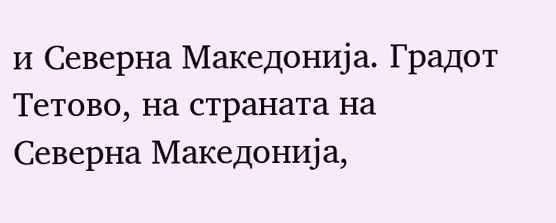и Северна Македонија. Градот Тетово, на страната на Северна Македонија,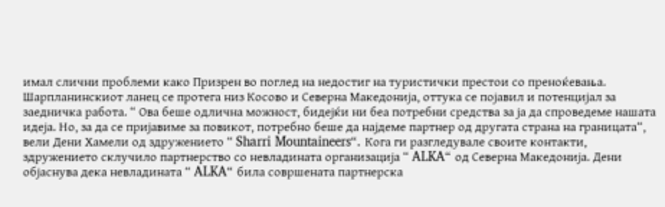имал слични проблеми како Призрен во поглед на недостиг на туристички престои со преноќевања. Шарпланинскиот ланец се протега низ Косово и Северна Македонија, оттука се појавил и потенцијал за заедничка работа. “ Ова беше одлична можност, бидејќи ни беа потребни средства за ја да спроведеме нашата идеја. Но, за да се пријавиме за повикот, потребно беше да најдеме партнер од другата страна на границата“, вели Дени Хамели од здружението “ Sharri Mountaineers“. Кога ги разгледувале своите контакти, здружението склучило партнерство со невладината организација “ ALKA“ од Северна Македонија. Дени објаснува дека невладината “ ALKA“ била совршената партнерска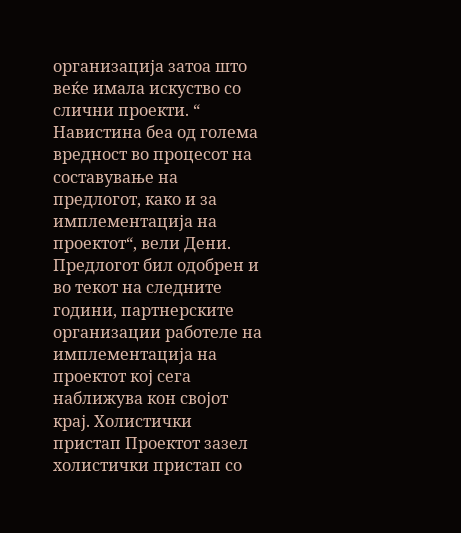организација затоа што веќе имала искуство со слични проекти. “ Навистина беа од голема вредност во процесот на составување на предлогот, како и за имплементација на проектот“, вели Дени. Предлогот бил одобрен и во текот на следните години, партнерските организации работеле на имплементација на проектот кој сега наближува кон својот крај. Холистички пристап Проектот зазел холистички пристап со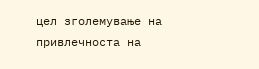цел зголемување на привлечноста на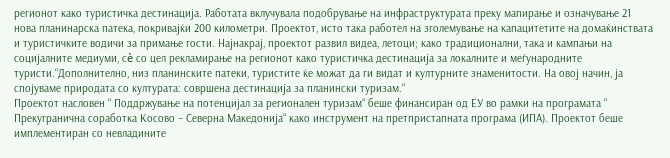регионот како туристичка дестинација. Работата вклучувала подобрување на инфраструктурата преку мапирање и означување 21 нова планинарска патека, покривајќи 200 километри. Проектот, исто така работел на зголемување на капацитетите на домаќинствата и туристичките водичи за примање гости. Најнакрај, проектот развил видеа, летоци; како традиционални, така и кампањи на социјалните медиуми, сè со цел рекламирање на регионот како туристичка дестинација за локалните и меѓународните туристи.“Дополнително, низ планинските патеки, туристите ќе можат да ги видат и културните знаменитости. На овој начин, ја спојуваме природата со културата: совршена дестинација за планински туризам.“
Проектот насловен “ Поддржување на потенцијал за регионален туризам“ беше финансиран од ЕУ во рамки на програмата “ Прекугранична соработка Косово – Северна Македонија“ како инструмент на претпристапната програма (ИПА). Проектот беше имплементиран со невладините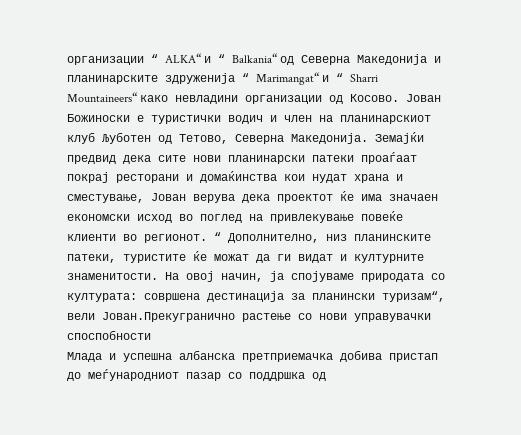организации “ ALKA“ и “ Balkania“ од Северна Македонија и планинарските здруженија “ Marimangat“ и “ Sharri Mountaineers“ како невладини организации од Косово. Јован Божиноски е туристички водич и член на планинарскиот клуб Љуботен од Тетово, Северна Македонија. Земајќи предвид дека сите нови планинарски патеки проаѓаат покрај ресторани и домаќинства кои нудат храна и сместување, Јован верува дека проектот ќе има значаен економски исход во поглед на привлекување повеќе клиенти во регионот. “ Дополнително, низ планинските патеки, туристите ќе можат да ги видат и културните знаменитости. На овој начин, ја спојуваме природата со културата: совршена дестинација за планински туризам“, вели Јован.Прекугранично растење со нови управувачки споспобности
Млада и успешна албанска претприемачка добива пристап до меѓународниот пазар со поддршка од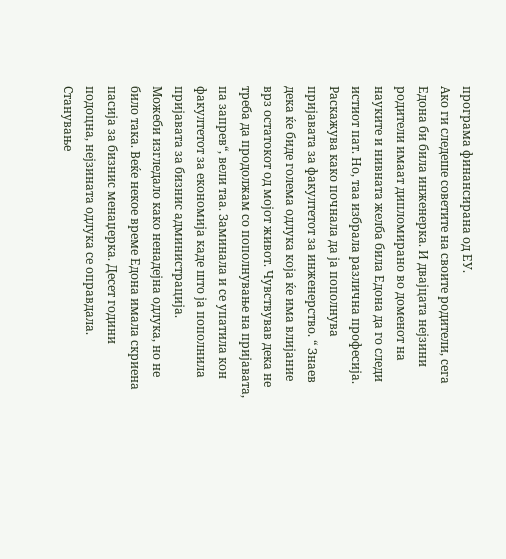програма финансирана од ЕУ.
Ако ги следеше советите на своите родители, сега Едона би била инженерка. И двајцата нејзини родители имаат дипломирано во доменот на науките и нивната желба била Едона да го следи истиот пат. Но, таа избрала различна професија. Раскажува како почнала да ја пополнува пријавата за факултетот за инженерство. “ Знаев дека ќе биде голема одлука која ќе има влијание врз остатокот од мојот живот. Чувствував дека не треба да продолжам со пополнување на пријавата, па запрев“, вели таа. Заминала и се упатила кон факултетот за економија каде што ја пополнила пријавата за бизнис администрација.
Можеби изгледало како ненадејна одлука, но не било така. Веќе некое време Едона имала скриена пасија за бизнис менаџерка. Десет години подоцна, нејзината одлука се оправдала.
Станување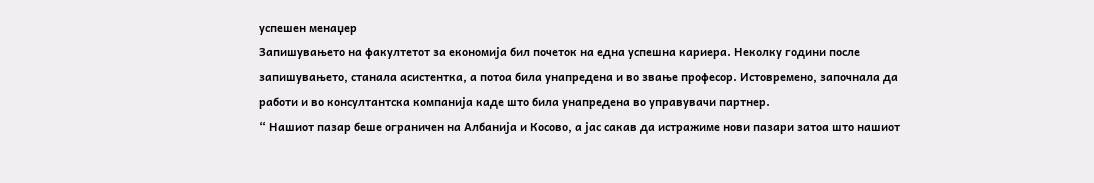успешен менаџер
Запишувањето на факултетот за економија бил почеток на една успешна кариера. Неколку години после запишувањето, станала асистентка, а потоа била унапредена и во звање професор. Истовремено, започнала да работи и во консултантска компанија каде што била унапредена во управувачи партнер.
“ Нашиот пазар беше ограничен на Албанија и Косово, а јас сакав да истражиме нови пазари затоа што нашиот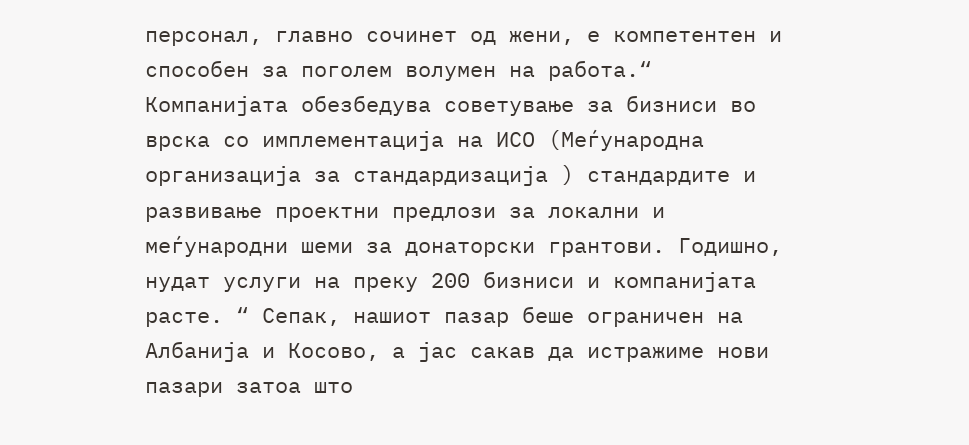персонал, главно сочинет од жени, е компетентен и способен за поголем волумен на работа.“
Компанијата обезбедува советување за бизниси во врска со имплементација на ИСО (Меѓународна организација за стандардизација ) стандардите и развивање проектни предлози за локални и меѓународни шеми за донаторски грантови. Годишно, нудат услуги на преку 200 бизниси и компанијата расте. “ Сепак, нашиот пазар беше ограничен на Албанија и Косово, а јас сакав да истражиме нови пазари затоа што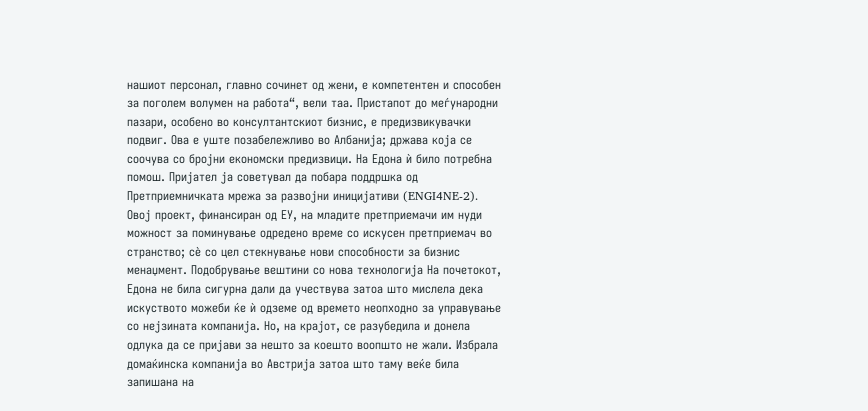нашиот персонал, главно сочинет од жени, е компетентен и способен за поголем волумен на работа“, вели таа. Пристапот до меѓународни пазари, особено во консултантскиот бизнис, е предизвикувачки подвиг. Ова е уште позабележливо во Албанија; држава која се соочува со бројни економски предизвици. На Едона ѝ било потребна помош. Пријател ја советувал да побара поддршка од Претприемничката мрежа за развојни иницијативи (ENGI4NE-2). Овој проект, финансиран од ЕУ, на младите претприемачи им нуди можност за поминување одредено време со искусен претприемач во странство; сè со цел стекнување нови способности за бизнис менаџмент. Подобрување вештини со нова технологија На почетокот, Едона не била сигурна дали да учествува затоа што мислела дека искуството можеби ќе ѝ одземе од времето неопходно за управување со нејзината компанија. Но, на крајот, се разубедила и донела одлука да се пријави за нешто за коешто воопшто не жали. Избрала домаќинска компанија во Австрија затоа што таму веќе била запишана на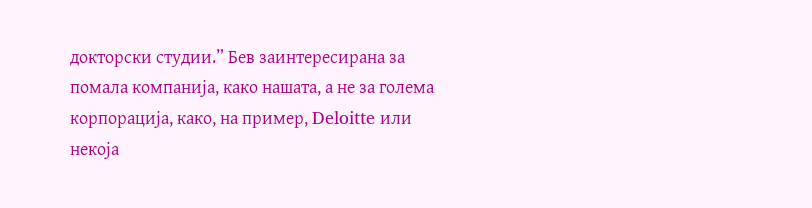докторски студии.” Бев заинтересирана за помала компанија, како нашата, а не за голема корпорација, како, на пример, Deloitte или некоја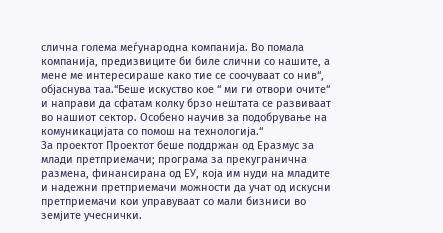слична голема меѓународна компанија. Во помала компанија, предизвиците би биле слични со нашите, а мене ме интересираше како тие се соочуваат со нив“, објаснува таа.“Беше искуство кое “ ми ги отвори очите“ и направи да сфатам колку брзо нештата се развиваат во нашиот сектор. Особено научив за подобрување на комуникацијата со помош на технологија.“
За проектот Проектот беше поддржан од Еразмус за млади претприемачи; програма за прекугранична размена, финансирана од ЕУ, која им нуди на младите и надежни претприемачи можности да учат од искусни претприемачи кои управуваат со мали бизниси во земјите учеснички.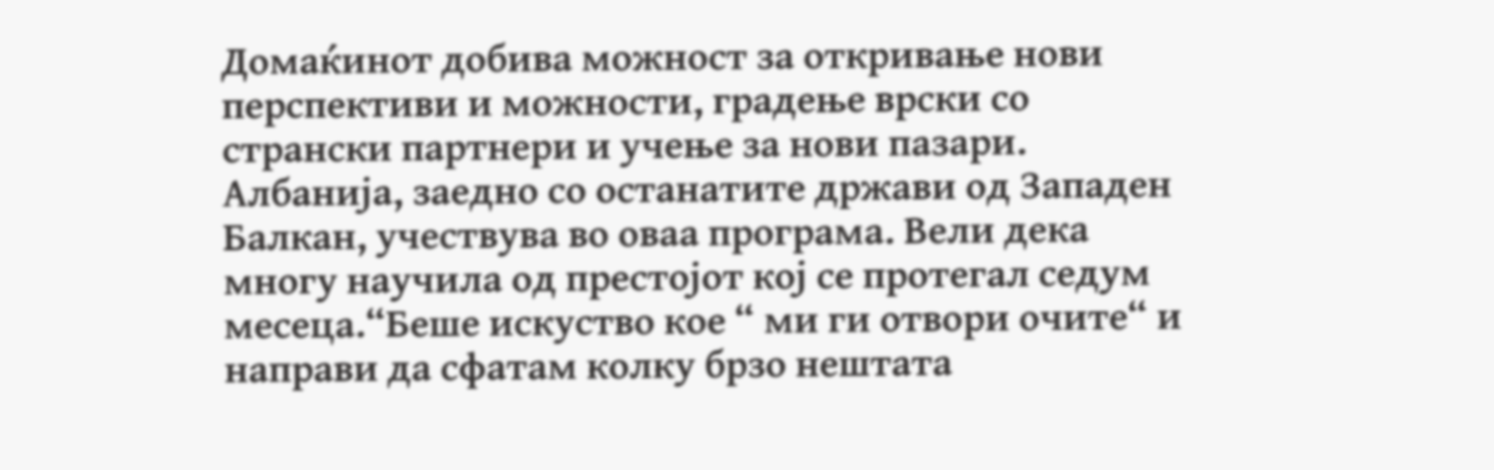Домаќинот добива можност за откривање нови перспективи и можности, градење врски со странски партнери и учење за нови пазари. Албанија, заедно со останатите држави од Западен Балкан, учествува во оваа програма. Вели дека многу научила од престојот кој се протегал седум месеца.“Беше искуство кое “ ми ги отвори очите“ и направи да сфатам колку брзо нештата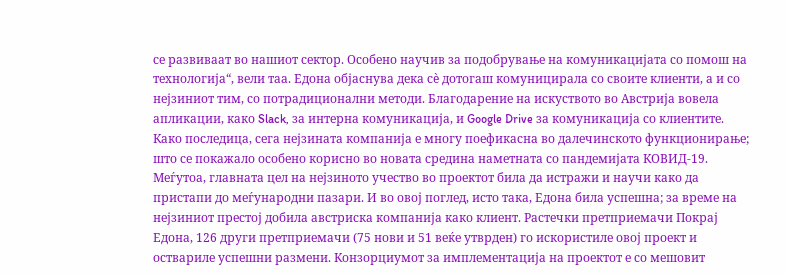се развиваат во нашиот сектор. Особено научив за подобрување на комуникацијата со помош на технологија“, вели таа. Едона објаснува дека сè дотогаш комуницирала со своите клиенти, а и со нејзиниот тим, со потрадиционални методи. Благодарение на искуството во Австрија вовела апликации, како Slack, за интерна комуникација, и Google Drive за комуникација со клиентите. Како последица, сега нејзината компанија е многу поефикасна во далечинското функционирање; што се покажало особено корисно во новата средина наметната со пандемијата КОВИД-19. Меѓутоа, главната цел на нејзиното учество во проектот била да истражи и научи како да пристапи до меѓународни пазари. И во овој поглед, исто така, Едона била успешна; за време на нејзиниот престој добила австриска компанија како клиент. Растечки претприемачи Покрај Едона, 126 други претприемачи (75 нови и 51 веќе утврден) го искористиле овој проект и оствариле успешни размени. Конзорциумот за имплементација на проектот е со мешовит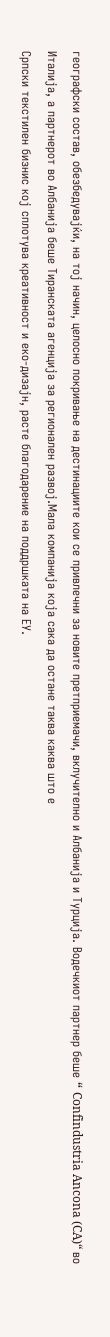географски состав, обезбедувајќи, на тој начин, целосно покривање на дестинациите кои се привлечни за новите претприемачи, вклучително и Албанија и Турција. Водечкиот партнер беше “ Confindustria Ancona (CA)“ во Италија, а партнерот во Албанија беше Тиранската агенција за регионален развој.Мала компанија која сака да остане таква каква што е
Српски текстилен бизнис кој сплотува креативност и еко-дизајн, расте благодарение на поддршката на ЕУ.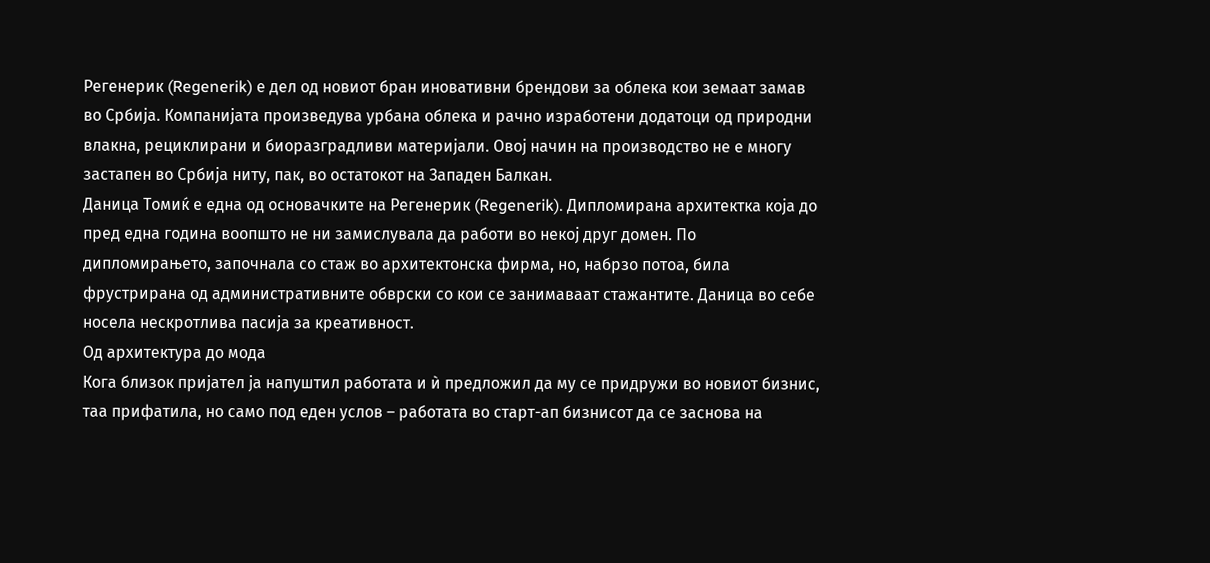Регенерик (Regenerik) е дел од новиот бран иновативни брендови за облека кои земаат замав во Србија. Компанијата произведува урбана облека и рачно изработени додатоци од природни влакна, рециклирани и биоразградливи материјали. Овој начин на производство не е многу застапен во Србија ниту, пак, во остатокот на Западен Балкан.
Даница Томиќ е една од основачките на Регенерик (Regenerik). Дипломирана архитектка која до пред една година воопшто не ни замислувала да работи во некој друг домен. По дипломирањето, започнала со стаж во архитектонска фирма, но, набрзо потоа, била фрустрирана од административните обврски со кои се занимаваат стажантите. Даница во себе носела нескротлива пасија за креативност.
Од архитектура до мода
Кога близок пријател ја напуштил работата и ѝ предложил да му се придружи во новиот бизнис, таа прифатила, но само под еден услов – работата во старт-ап бизнисот да се заснова на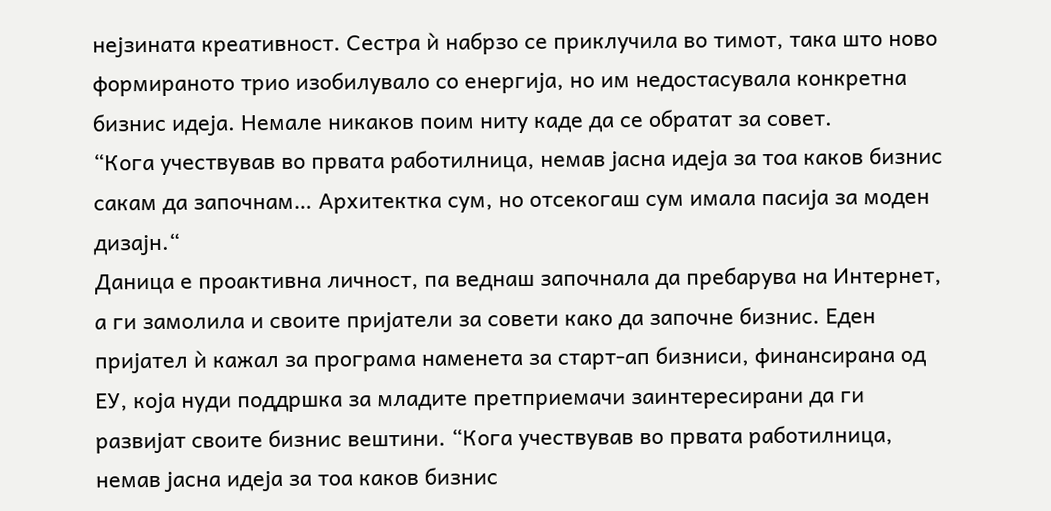нејзината креативност. Сестра ѝ набрзо се приклучила во тимот, така што ново формираното трио изобилувало со енергија, но им недостасувала конкретна бизнис идеја. Немале никаков поим ниту каде да се обратат за совет.
“Кога учествував во првата работилница, немав јасна идеја за тоа каков бизнис сакам да започнам… Архитектка сум, но отсекогаш сум имала пасија за моден дизајн.“
Даница е проактивна личност, па веднаш започнала да пребарува на Интернет, а ги замолила и своите пријатели за совети како да започне бизнис. Еден пријател ѝ кажал за програма наменета за старт-ап бизниси, финансирана од ЕУ, која нуди поддршка за младите претприемачи заинтересирани да ги развијат своите бизнис вештини. “Кога учествував во првата работилница, немав јасна идеја за тоа каков бизнис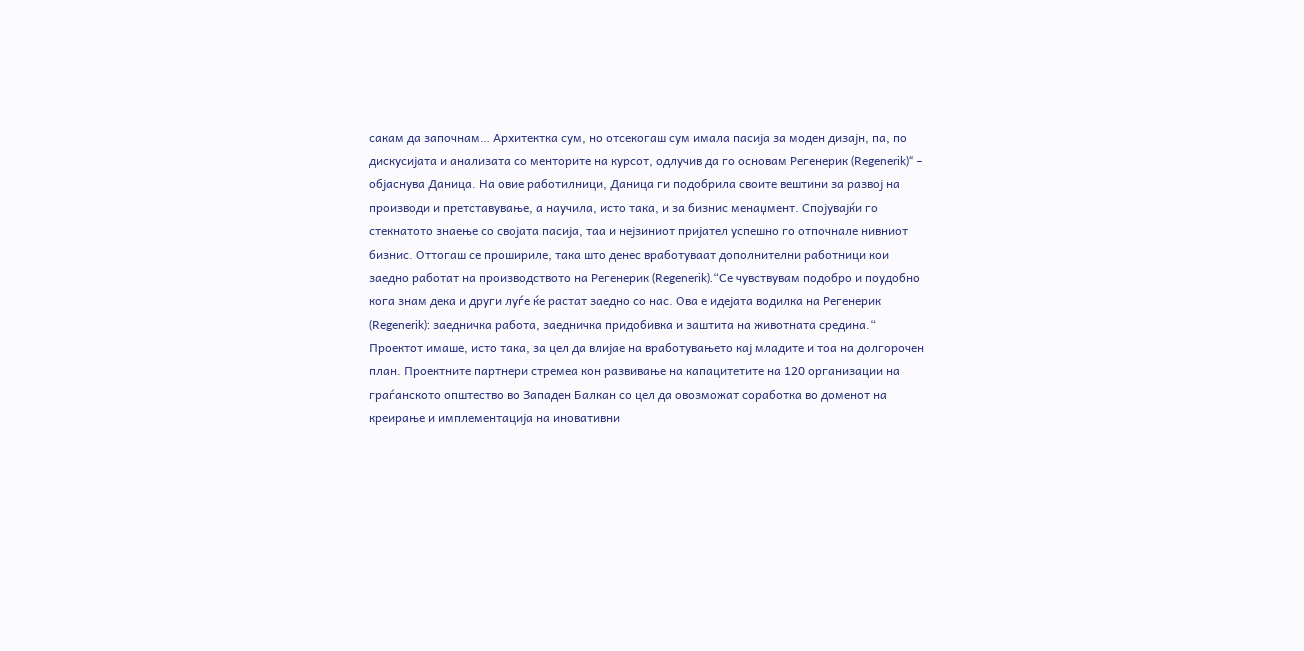сакам да започнам… Архитектка сум, но отсекогаш сум имала пасија за моден дизајн, па, по дискусијата и анализата со менторите на курсот, одлучив да го основам Регенерик (Regenerik)“ – објаснува Даница. На овие работилници, Даница ги подобрила своите вештини за развој на производи и претставување, а научила, исто така, и за бизнис менаџмент. Спојувајќи го стекнатото знаење со својата пасија, таа и нејзиниот пријател успешно го отпочнале нивниот бизнис. Оттогаш се прошириле, така што денес вработуваат дополнителни работници кои заедно работат на производството на Регенерик (Regenerik).“Се чувствувам подобро и поудобно кога знам дека и други луѓе ќе растат заедно со нас. Ова е идејата водилка на Регенерик (Regenerik): заедничка работа, заедничка придобивка и заштита на животната средина.“
Проектот имаше, исто така, за цел да влијае на вработувањето кај младите и тоа на долгорочен план. Проектните партнери стремеа кон развивање на капацитетите на 120 организации на граѓанското општество во Западен Балкан со цел да овозможат соработка во доменот на креирање и имплементација на иновативни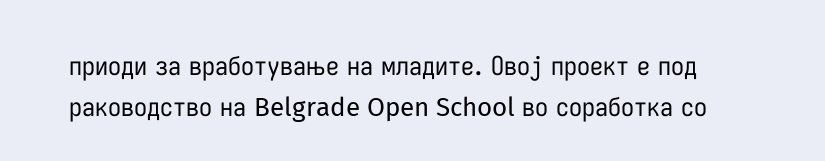приоди за вработување на младите. Овој проект е под раководство на Belgrade Open School во соработка со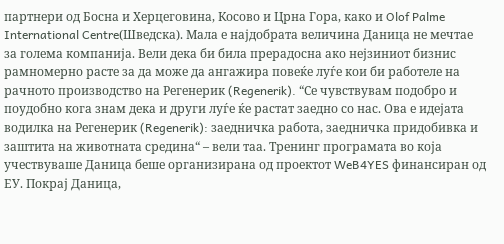партнери од Босна и Херцеговина, Косово и Црна Гора, како и Olof Palme International Centre(Шведска). Мала е најдобрата величина Даница не мечтае за голема компанија. Вели дека би била прерадосна ако нејзиниот бизнис рамномерно расте за да може да ангажира повеќе луѓе кои би работеле на рачното производство на Регенерик (Regenerik). “Се чувствувам подобро и поудобно кога знам дека и други луѓе ќе растат заедно со нас. Ова е идејата водилка на Регенерик (Regenerik): заедничка работа, заедничка придобивка и заштита на животната средина“ – вели таа. Тренинг програмата во која учествуваше Даница беше организирана од проектот WeB4YES финансиран од ЕУ. Покрај Даница,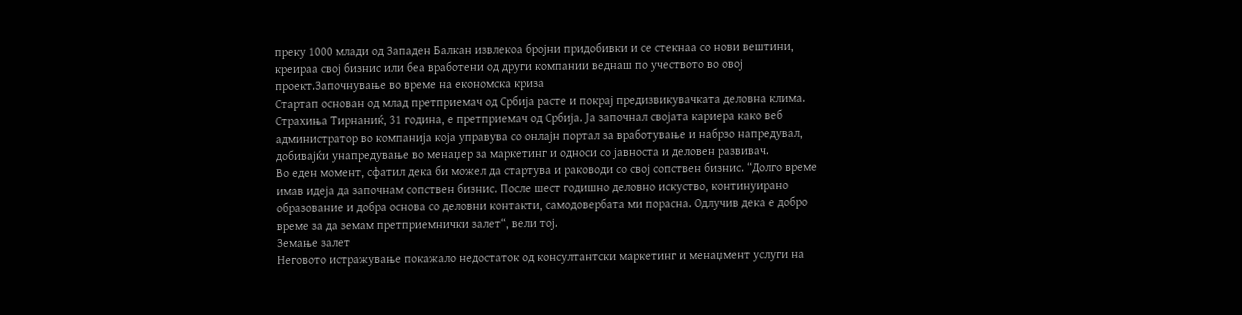преку 1000 млади од Западен Балкан извлекоа бројни придобивки и се стекнаа со нови вештини, креираа свој бизнис или беа вработени од други компании веднаш по учеството во овој проект.Започнување во време на економска криза
Стартап основан од млад претприемач од Србија расте и покрај предизвикувачката деловна клима.
Страхиња Тирнаниќ, 31 година, е претприемач од Србија. Ја започнал својата кариера како веб администратор во компанија која управува со онлајн портал за вработување и набрзо напредувал, добивајќи унапредување во менаџер за маркетинг и односи со јавноста и деловен развивач.
Во еден момент, сфатил дека би можел да стартува и раководи со свој сопствен бизнис. “Долго време имав идеја да започнам сопствен бизнис. После шест годишно деловно искуство, континуирано образование и добра основа со деловни контакти, самодовербата ми порасна. Одлучив дека е добро време за да земам претприемнички залет“, вели тој.
Земање залет
Неговото истражување покажало недостаток од консултантски маркетинг и менаџмент услуги на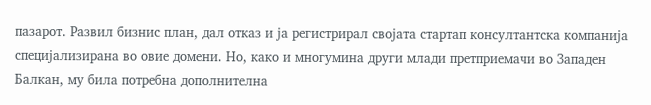пазарот. Развил бизнис план, дал отказ и ја регистрирал својата стартап консултантска компанија специјализирана во овие домени. Но, како и многумина други млади претприемачи во Западен Балкан, му била потребна дополнителна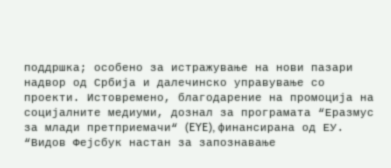поддршка; особено за истражување на нови пазари надвор од Србија и далечинско управување со проекти. Истовремено, благодарение на промоција на социјалните медиуми, дознал за програмата “Еразмус за млади претприемачи“ (EYE), финансирана од ЕУ.
“Видов Фејсбук настан за запознавање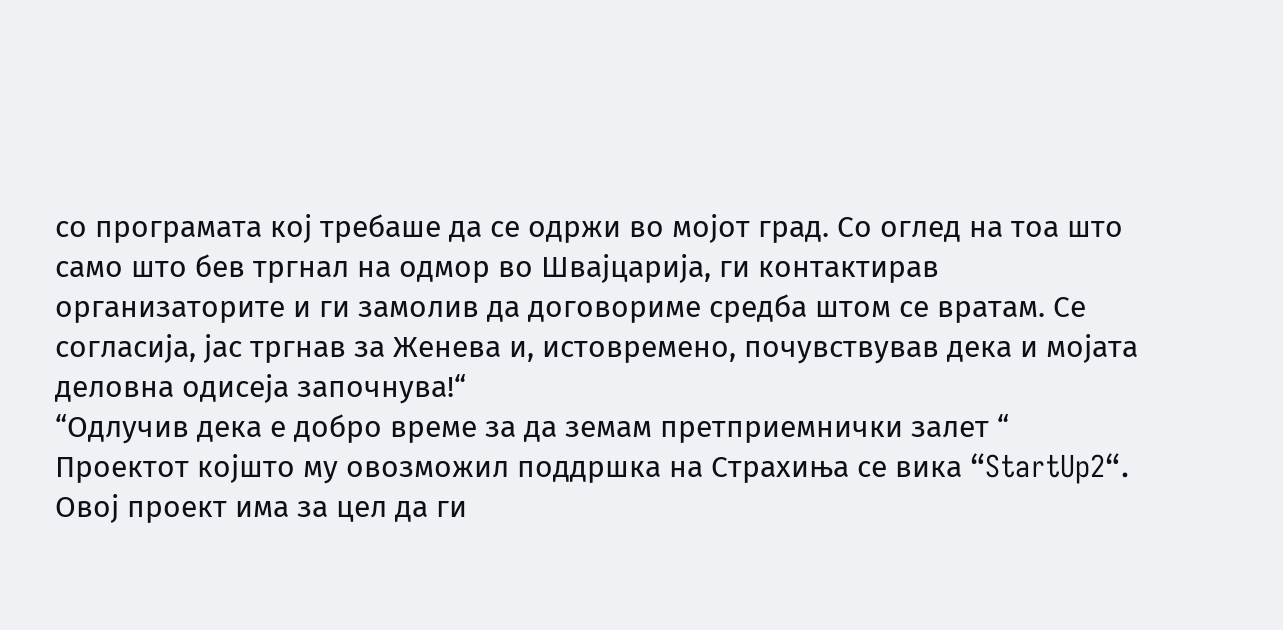со програмата кој требаше да се одржи во мојот град. Со оглед на тоа што само што бев тргнал на одмор во Швајцарија, ги контактирав организаторите и ги замолив да договориме средба штом се вратам. Се согласија, јас тргнав за Женева и, истовремено, почувствував дека и мојата деловна одисеја започнува!“
“Одлучив дека е добро време за да земам претприемнички залет “
Проектот којшто му овозможил поддршка на Страхиња се вика “StartUp2“. Овој проект има за цел да ги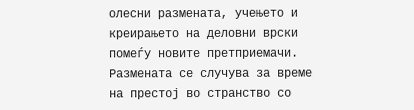олесни размената, учењето и креирањето на деловни врски помеѓу новите претприемачи. Размената се случува за време на престој во странство со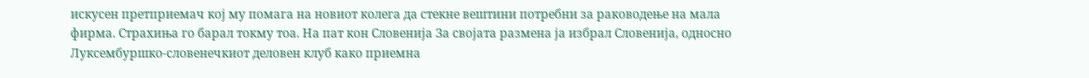искусен претприемач кој му помага на новиот колега да стекне вештини потребни за раководење на мала фирма. Страхиња го барал токму тоа. На пат кон Словенија За својата размена ја избрал Словенија, односно Луксембуршко-словенечкиот деловен клуб како приемна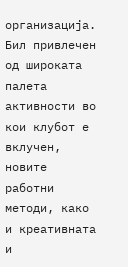организација. Бил привлечен од широката палета активности во кои клубот е вклучен, новите работни методи, како и креативната и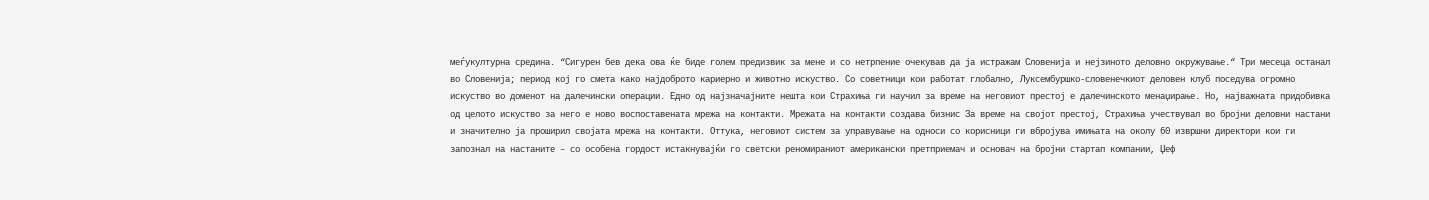меѓукултурна средина. “Сигурен бев дека ова ќе биде голем предизвик за мене и со нетрпение очекував да ја истражам Словенија и нејзиното деловно окружување.“ Три месеца останал во Словенија; период кој го смета како најдоброто кариерно и животно искуство. Со советници кои работат глобално, Луксембуршко-словенечкиот деловен клуб поседува огромно искуство во доменот на далечински операции. Едно од најзначајните нешта кои Страхиња ги научил за време на неговиот престој е далечинското менаџирање. Но, најважната придобивка од целото искуство за него е ново воспоставената мрежа на контакти. Мрежата на контакти создава бизнис За време на својот престој, Страхиња учествувал во бројни деловни настани и значително ја проширил својата мрежа на контакти. Оттука, неговиот систем за управување на односи со корисници ги вбројува имињата на околу 60 извршни директори кои ги запознал на настаните – со особена гордост истакнувајќи го светски реномираниот американски претприемач и основач на бројни стартап компании, Џеф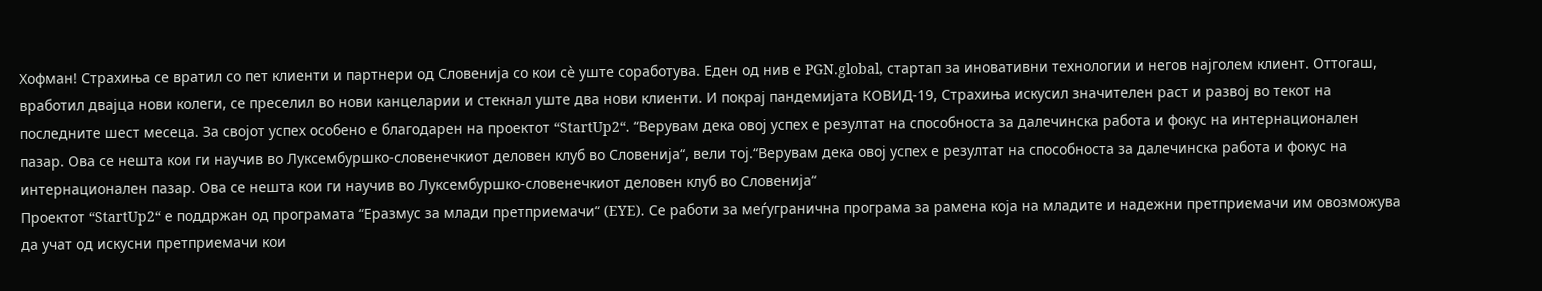Хофман! Страхиња се вратил со пет клиенти и партнери од Словенија со кои сè уште соработува. Еден од нив е PGN.global, стартап за иновативни технологии и негов најголем клиент. Оттогаш, вработил двајца нови колеги, се преселил во нови канцеларии и стекнал уште два нови клиенти. И покрај пандемијата КОВИД-19, Страхиња искусил значителен раст и развој во текот на последните шест месеца. За својот успех особено е благодарен на проектот “StartUp2“. “Верувам дека овој успех е резултат на способноста за далечинска работа и фокус на интернационален пазар. Ова се нешта кои ги научив во Луксембуршко-словенечкиот деловен клуб во Словенија“, вели тој.“Верувам дека овој успех е резултат на способноста за далечинска работа и фокус на интернационален пазар. Ова се нешта кои ги научив во Луксембуршко-словенечкиот деловен клуб во Словенија“
Проектот “StartUp2“ е поддржан од програмата “Еразмус за млади претприемачи“ (EYE). Се работи за меѓугранична програма за рамена која на младите и надежни претприемачи им овозможува да учат од искусни претприемачи кои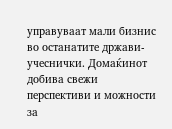управуваат мали бизнис во останатите држави-учеснички. Домаќинот добива свежи перспективи и можности за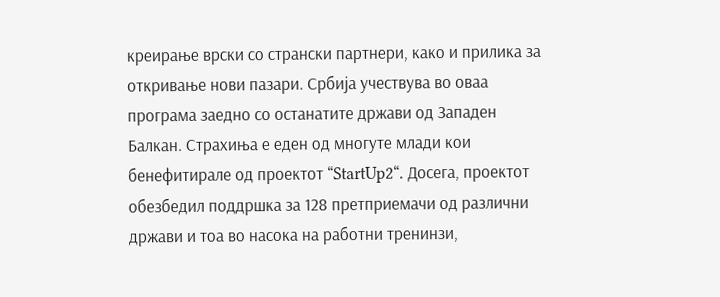креирање врски со странски партнери, како и прилика за откривање нови пазари. Србија учествува во оваа програма заедно со останатите држави од Западен Балкан. Страхиња е еден од многуте млади кои бенефитирале од проектот “StartUp2“. Досега, проектот обезбедил поддршка за 128 претприемачи од различни држави и тоа во насока на работни тренинзи,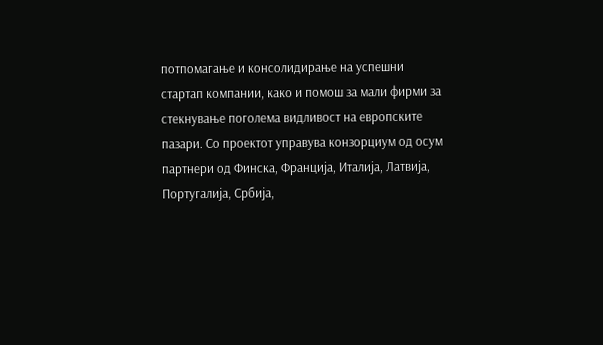потпомагање и консолидирање на успешни стартап компании, како и помош за мали фирми за стекнување поголема видливост на европските пазари. Со проектот управува конзорциум од осум партнери од Финска, Франција, Италија, Латвија, Португалија, Србија,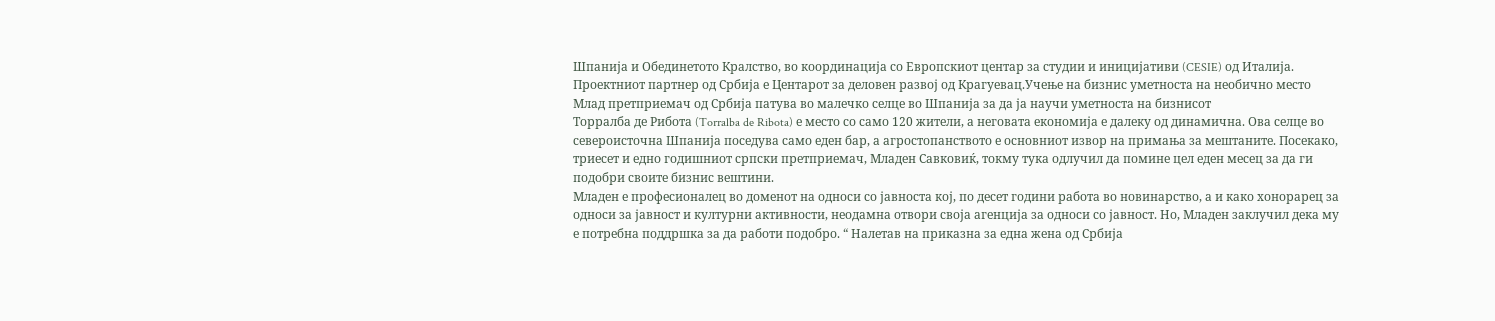Шпанија и Обединетото Кралство, во координација со Европскиот центар за студии и иницијативи (CESIE) од Италија. Проектниот партнер од Србија е Центарот за деловен развој од Крагуевац.Учење на бизнис уметноста на необично место
Млад претприемач од Србија патува во малечко селце во Шпанија за да ја научи уметноста на бизнисот
Торралба де Рибота (Torralba de Ribota) е место со само 120 жители, а неговата економија е далеку од динамична. Ова селце во североисточна Шпанија поседува само еден бар, а агростопанството е основниот извор на примања за мештаните. Посекако, триесет и едно годишниот српски претприемач, Младен Савковиќ, токму тука одлучил да помине цел еден месец за да ги подобри своите бизнис вештини.
Младен е професионалец во доменот на односи со јавноста кој, по десет години работа во новинарство, а и како хонорарец за односи за јавност и културни активности, неодамна отвори своја агенција за односи со јавност. Но, Младен заклучил дека му е потребна поддршка за да работи подобро. “ Налетав на приказна за една жена од Србија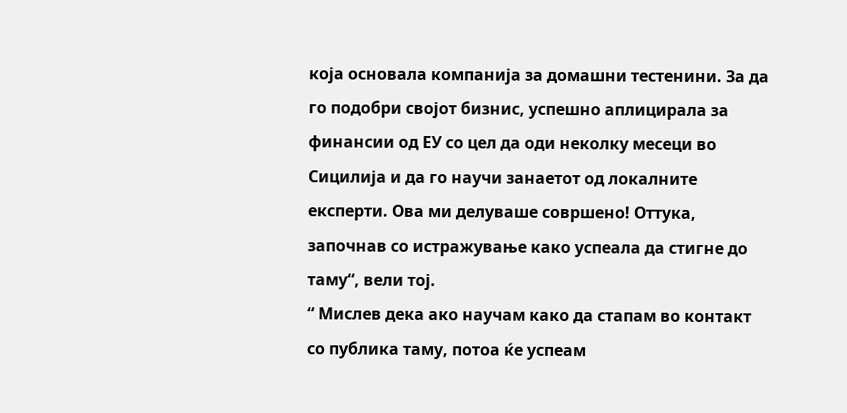која основала компанија за домашни тестенини. За да го подобри својот бизнис, успешно аплицирала за финансии од ЕУ со цел да оди неколку месеци во Сицилија и да го научи занаетот од локалните експерти. Ова ми делуваше совршено! Оттука, започнав со истражување како успеала да стигне до таму“, вели тој.
“ Мислев дека ако научам како да стапам во контакт со публика таму, потоа ќе успеам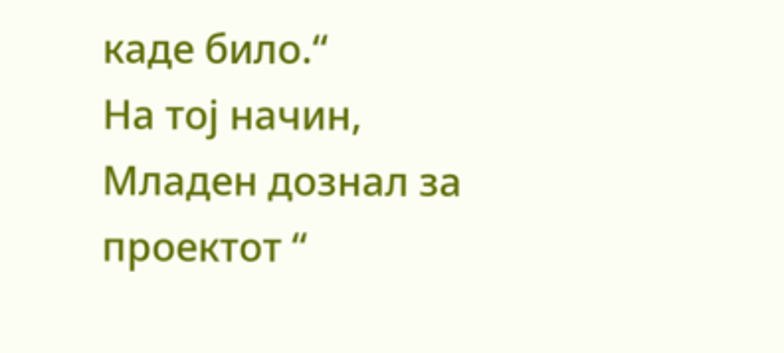каде било.“
На тој начин, Младен дознал за проектот “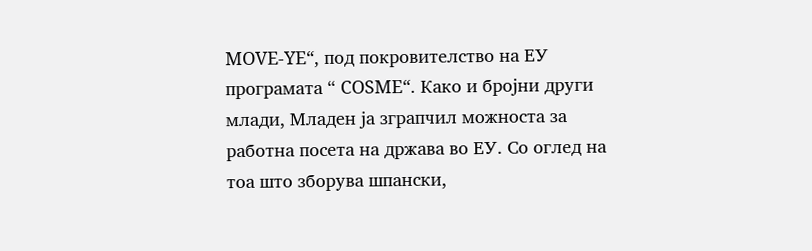MOVE-YE“, под покровителство на ЕУ програмата “ COSME“. Како и бројни други млади, Младен ја зграпчил можноста за работна посета на држава во ЕУ. Со оглед на тоа што зборува шпански,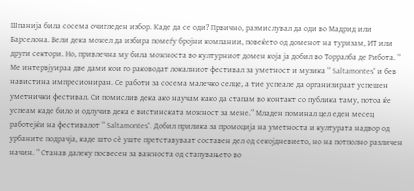Шпанија била сосема очигледен избор. Каде да се оди? Првично, размислувал да оди во Мадрид или Барселона. Вели дека можел да избира помеѓу бројни компании, повеќето од доменот на туризам, ИТ или други сектори. Но, привлечна му била можноста во културниот домен која ја добил во Торралба де Рибота. “ Ме интервјуираа две дами кои го раководат локалниот фестивал за уметност и музика “ Saltamontes“ и бев навистина импресиониран. Се работи за сосема малечко селце, а тие успеале да организираат успешен уметнички фестивал. Си помислив дека ако научам како да стапам во контакт со публика таму, потоа ќе успеам каде било и одлучив дека е вистинската можност за мене.“ Младен поминал цел еден месец работејќи на фестивалот “ Saltamontes“. Добил прилика за промоција на уметноста и културата надвор од урбаните подрачја, каде што сè уште претставуваат составен дел од секојдневието, но на потполно различен начин. “ Станав далеку посвесен за важноста од стапувањето во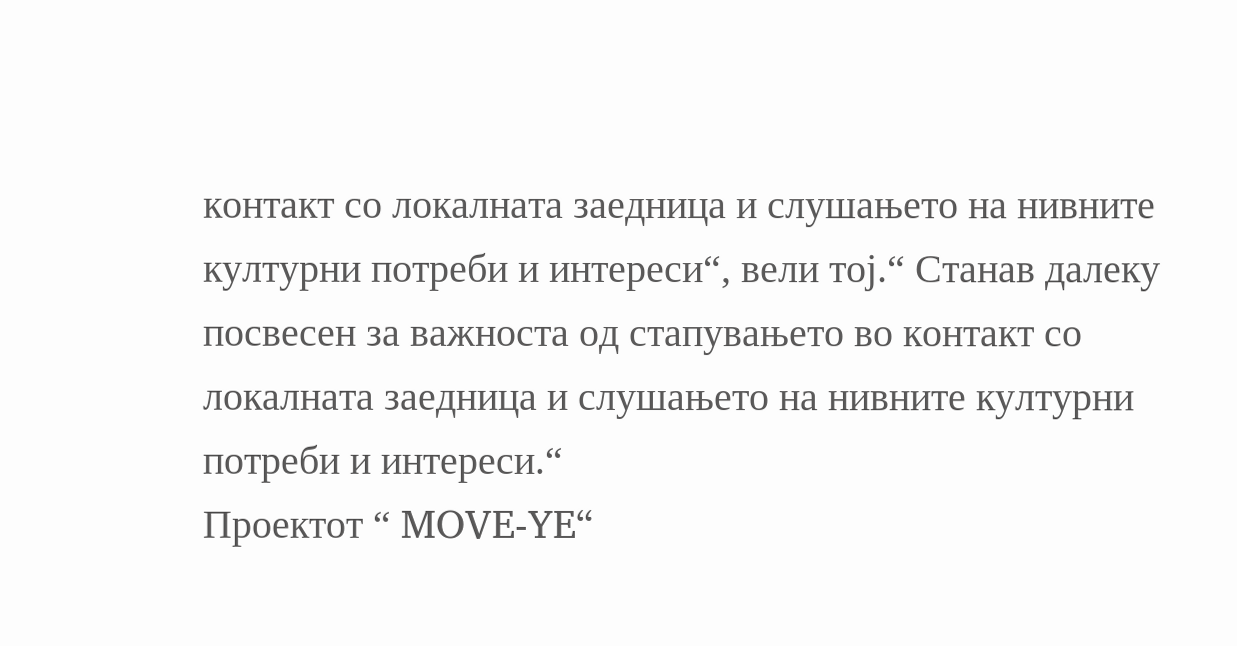контакт со локалната заедница и слушањето на нивните културни потреби и интереси“, вели тој.“ Станав далеку посвесен за важноста од стапувањето во контакт со локалната заедница и слушањето на нивните културни потреби и интереси.“
Проектот “ MOVE-YE“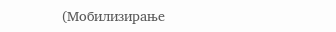(Мобилизирање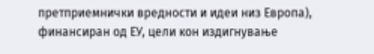претприемнички вредности и идеи низ Европа), финансиран од ЕУ, цели кон издигнување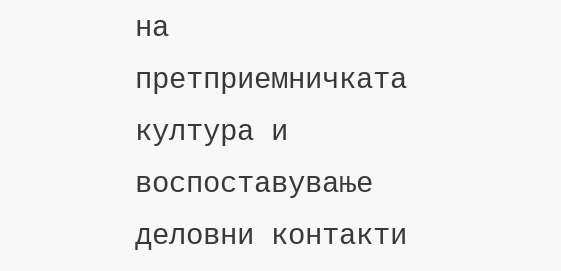на претприемничката култура и воспоставување деловни контакти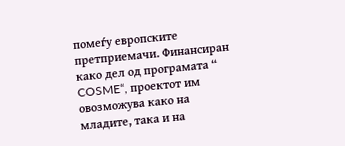помеѓу европските претприемачи. Финансиран како дел од програмата “ COSME“, проектот им овозможува како на младите, така и на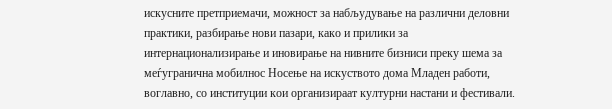искусните претприемачи, можност за набљудување на различни деловни практики, разбирање нови пазари, како и прилики за интернационализирање и иновирање на нивните бизниси преку шема за меѓугранична мобилнос Носење на искуството дома Младен работи, воглавно, со институции кои организираат културни настани и фестивали.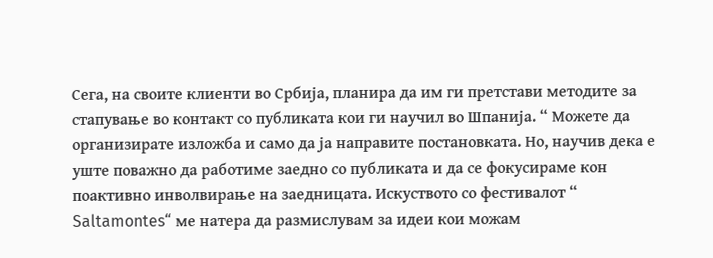Сега, на своите клиенти во Србија, планира да им ги претстави методите за стапување во контакт со публиката кои ги научил во Шпанија. “ Можете да организирате изложба и само да ја направите постановката. Но, научив дека е уште поважно да работиме заедно со публиката и да се фокусираме кон поактивно инволвирање на заедницата. Искуството со фестивалот “ Saltamontes“ ме натера да размислувам за идеи кои можам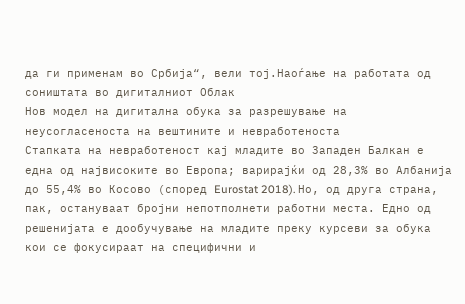да ги применам во Србија“, вели тој.Наоѓање на работата од соништата во дигиталниот Облак
Нов модел на дигитална обука за разрешување на неусогласеноста на вештините и невработеноста
Стапката на невработеност кај младите во Западен Балкан е една од највисоките во Европа; варирајќи од 28,3% во Албанија до 55,4% во Косово (според Eurostat 2018). Но, од друга страна, пак, остануваат бројни непотполнети работни места. Едно од решенијата е дообучување на младите преку курсеви за обука кои се фокусираат на специфични и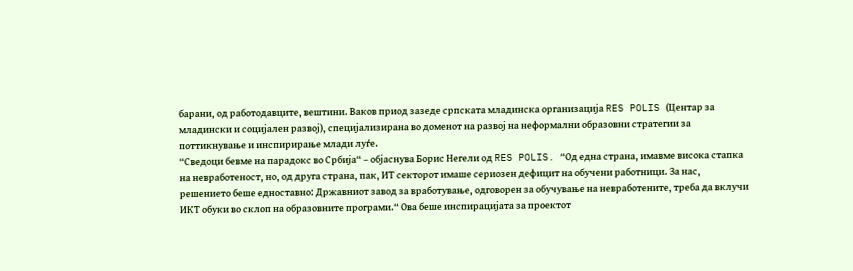барани, од работодавците, вештини. Ваков приод зазеде српската младинска организација RES POLIS (Центар за младински и социјален развој), специјализирана во доменот на развој на неформални образовни стратегии за поттикнување и инспирирање млади луѓе.
“Сведоци бевме на парадокс во Србија“ – објаснува Борис Негели од RES POLIS. “Од една страна, имавме висока стапка на невработеност, но, од друга страна, пак, ИТ секторот имаше сериозен дефицит на обучени работници. За нас, решението беше едноставно: Државниот завод за вработување, одговорен за обучување на невработените, треба да вклучи ИКТ обуки во склоп на образовните програми.“ Ова беше инспирацијата за проектот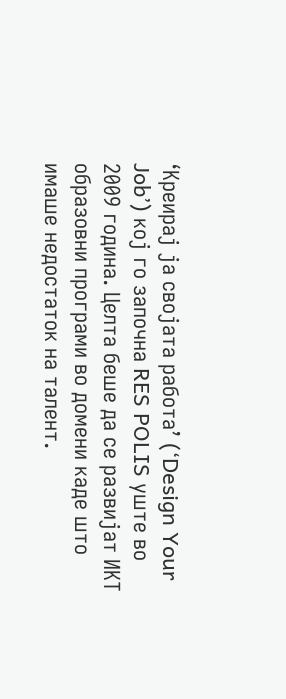‘Креирај ја својата работа’ (‘Design Your Job’) кој го започна RES POLIS уште во 2009 година. Целта беше да се развијат ИКТ образовни програми во домени каде што имаше недостаток на талент.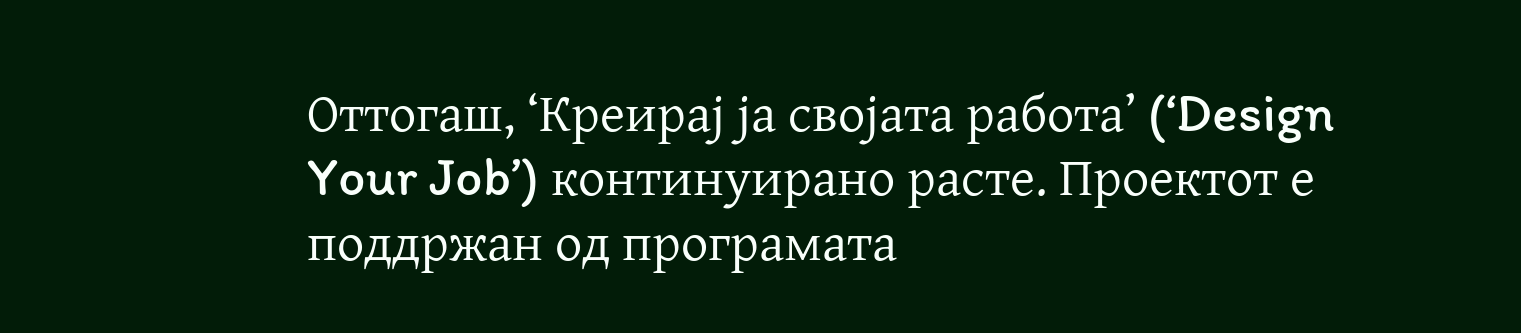Оттогаш, ‘Креирај ја својата работа’ (‘Design Your Job’) континуирано расте. Проектот е поддржан од програмата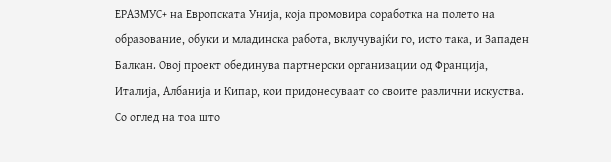ЕРАЗМУС+ на Европската Унија, која промовира соработка на полето на образование, обуки и младинска работа, вклучувајќи го, исто така, и Западен Балкан. Овој проект обединува партнерски организации од Франција, Италија, Албанија и Кипар, кои придонесуваат со своите различни искуства. Со оглед на тоа што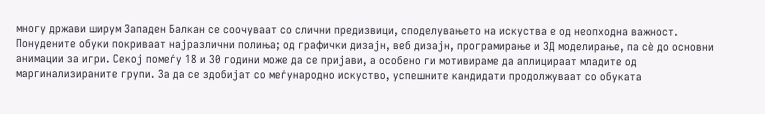многу држави ширум Западен Балкан се соочуваат со слични предизвици, споделувањето на искуства е од неопходна важност.
Понудените обуки покриваат најразлични полиња; од графички дизајн, веб дизајн, програмирање и 3Д моделирање, па сè до основни анимации за игри. Секој помеѓу 18 и 30 години може да се пријави, а особено ги мотивираме да аплицираат младите од маргинализираните групи. За да се здобијат со меѓународно искуство, успешните кандидати продолжуваат со обуката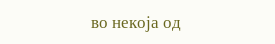во некоја од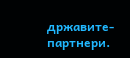државите-партнери.